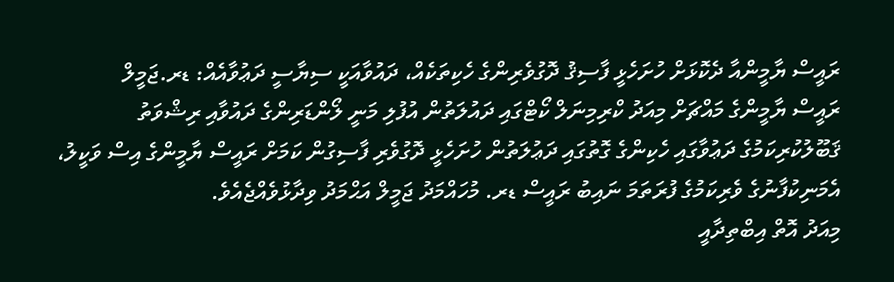ރައީސް ޔާމީންއާ ދެކޮޅަށް ހުށަހެޅީ ފާސިޤު ދޮގުވެރިންގެ ހެކިތަކެއް، ދައުވާއަކީ ސިޔާސީ ދަޢުވާއެއް: ޑރ.ޖަމީލް
ރައީސް ޔާމީންގެ މައްޗަށް މިއަދު ކްރިމިނަލް ކޯޓްގައި ދައުލަތުން އުފުލި މަނީ ލޯންޑަރިންގެ ދައުވާއި ރިޝްވަތު ޤަބޫލުކުރިކަމުގެ ދަޢުވާގައި ހެކިންގެ ގޮތުގައި ދަޢުލަތުން ހުށަހެޅީ ދޮގުވެރި ފާސިގުން ކަމަށް ރައީސް ޔާމީންގެ އިސް ވަކީލު، އެމަނިކުފާނުގެ ވެރިކަމުގެ ފުރަތަމަ ނައިބު ރައީސް ޑރ. މުހައްމަދު ޖަމީލް އަޙްމަދު ވިދާޅުވެއްޖެއެވެ.
މިއަދު އޮތް އިބްތިދާއީ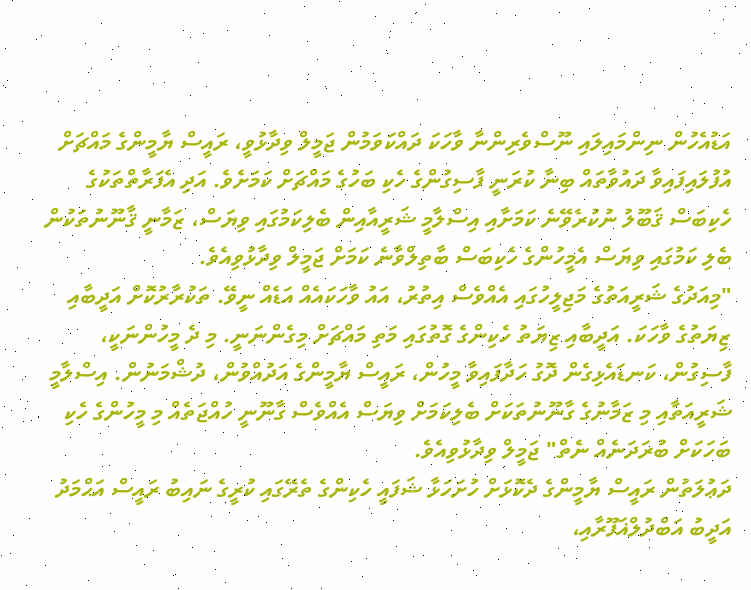އަޑުއެހުން ނިންމައިލައި ނޫސްވެރިންނާ ވާހަކަ ދައްކަވަމުން ޖަމީލް ވިދާޅުވީ، ރައީސް ޔާމީންގެ މައްޗަށް އުފުލައިފައިވާ ދައުވާތައް ބިނާ ކުރަނީ ފާސިގުންގެ ހެކި ބަހުގެ މައްޗަށް ކަމަށެވެ. އަދި އެފަރާތްތަކުގެ ހެކިބަސް ޤަބޫލު ނުކުރެވޭނެ ކަމަށާއި އިސްލާމީ ޝަރީއާއިން ބެލިކަމުގައި ވިޔަސް، ޒަމާނީ ޤާނޫނުތަކުން ބެލި ކަމުގައި ވިޔަސް އެމީހުންގެ ހެކިބަސް ބާތިލްވާނެ ކަމަށް ޖަމީލް ވިދާޅުވިއެވެ.
"މިއަދުގެ ޝަރީއަތުގެ މަޖިލީހުގައި އެއްވެސް އިތުރު، އައު ވާހަކައެއް އަޑެއް ނީވޭ. ތަކުރާރުކޮށް އަދީބާއި ޒިޔަތުގެ ވާހަކަ. އަދީބާއި ޒިޔަތު ހެކިންގެ ގޮތުގައި މަތި މައްޗަށް މިގެންނަނީ. މި ދެ މީހުންނަކީ، ފާސިގުން، ކަނޑައެޅިގެން ދޮގު ހަދާފައިވާ މީހުން، ރައީސް ޔާމީންގެ އަދުއްވުން، ދުޝްމަނުން. އިސްލާމީ ޝަރީއަތާއި މި ޒަމާނުގެ ގާނޫނުތަކަށް ބެލިކަމަށް ވިޔަސް އެއްވެސް ގާނޫނީ ހުއްޖަތެއް މި މީހުންގެ ހެކި ބަހަކަށް ބުރަދަނެއް ނެތް" ޖަމީލް ވިދާޅުވިއެވެ.
ދަޢުލަތުން ރައީސް ޔާމީންގެ ދެކޮޅަށް ހުށަހަޅާ ޝަފައީ ހެކިންގެ ތެރޭގައި ކުރީގެ ނައިބު ރައީސް އަޙްމަދު އަދީބު އަބްދުލްޣަފޫރާއި،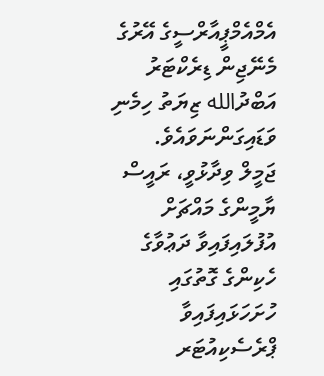އެމްއެމްޕީއާރްސީގެ އޭރުގެ މެނޭޖިން ޑިރެކްޓަރު އަބްދުالله ޒިޔަތު ހިމެނި ވަޑައިގަންނަވައެވެ.
ޖަމީލް ވިދާޅުވީ، ރައީސް ޔާމީންގެ މައްޗަށް އުފުލައިފައިވާ ދަޢުވާގެ ހެކިންގެ ގޮތުގައި ހުށަހަޅައިފައިވާ ޕްރެސެކިއުޓަރ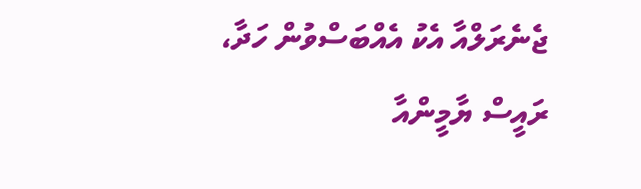ޖެނެރަލްއާ އެކު އެއްބަސްވުން ހަދާ، ރައީސް ޔާމީންއާ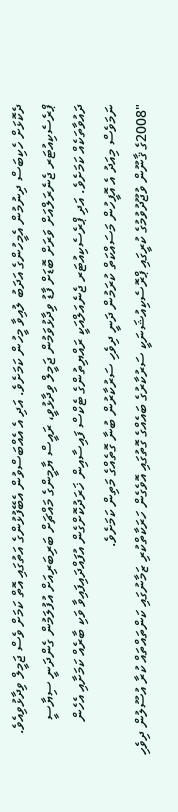ދެކޮޅަށް ހެކިބަސް ދިނުމުން އެމީހުންގެ އަދަބު ލުއިވާ މީހުން ކަމަށެވެ. އަދި އެ އެއްބަސްވުން އެބޭފުޅުންގެ އަތުގައި އޮތް ކަމަށް ވެސް ޖަމީލް ވިދާޅުވިއެވެ.
ޕްރެސެކިއުޓަރ ޖެނެރަލްއަށް ވަރަށް ބޮޑަށް ފާޑު ވިދާޅުވަމުން ޖަމީލް ވިދާޅުވީ، ރައީސް ޔާމީންގެ މައްޗަށް ބަރިބަރިއަށް އުފުލަމުން ގެންދަނީ ސިޔާސީ ދައުވާތަކެއް ކަމަށެވެ. އަދި ޕްރެސެކިއުޓަރ ޖެނެއަލްއަކީ ރައްޔިތުންގެ ޓެކްސް ފައިސާއިން ޚަރަދުކޮށްގެން އުފައްދައިފައިވާ ވަކި ބާރެއް ކަމަށާއި އެހެން ނަމަވެސް މިއަދު އެ އޮފީހުން މަސައްކަތް ކުރަމުން ދަނީ ދިވެހި ސަރުކާރުން ބުނާ ގޮތެއްގެ މަތިން ކަމަށެވެ.
"2008ގެ ޤާނޫން ވުޖޫދުވުމުގެ ކުރީގައި ޕްރޮސެކިއުޝަނަކީ ސަރުކާރުގެ ބައެއްގެ ގޮތުގައި އޮވެގެން ހަރަކާތްކުރި ޒަމާނުގައި ކަންތައްތައް ކުރާ އުސޫލުން ދިވެހި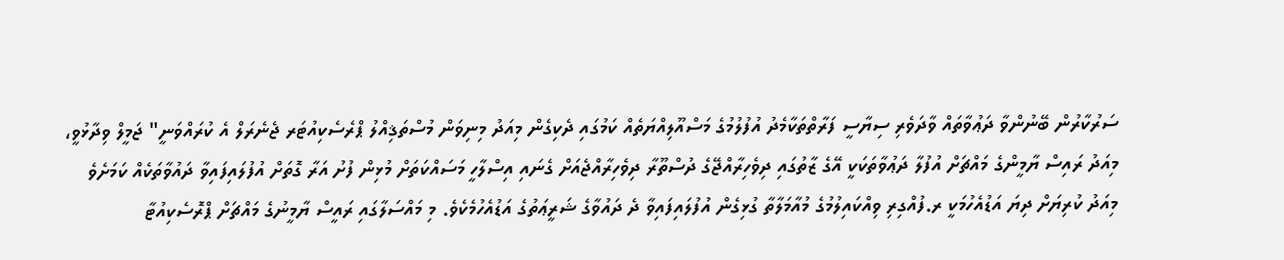ސަރުކާރުން ބޭނުންވާ ދަޢުވާތައް ވާދަވެރި ސިޔާސީ ފަރާތްތަކާމެދު އުފުލުމުގެ މަސްއޫލިއްޔަތެއް ކަމުގައި ދެކިގެން މިއަދު މިނިވަން މުސްތަޤިއްލު ޕްރެސެކިއުޓަރ ޖެނެރަލް އެ ކުރައްވަނީ" ޖަމީލް ވިދާޅުވީ، މިއަދު ރައިސް ޔާމީންގެ މައްޗަށް އުފުލާ ދަޢުވާތަކަކީ އޭގެ ޒާތުގައި ދިވެހިރާއްޖޭގެ ދުސްތޫރާ ދިވެހިރާއްޖެއަށް ގެނައި އިސްލާހީ މަސައްކަތަށް މުޅިން ފުށު އަރާ ގޮތަށް އުފުލައިފައިވާ ދައުވާތަކެއް ކަމަށެވެ
މިއަދު ކުރިޔަށް ދިޔަ އަޑުއެހުމަކީ ރ.ފުއްގިރި ވިއްކައިލުމުގެ މުއާމަލާތާ ގުޅިގެން އުފުލައިފައިވާ ދެ ދައުވާގެ ޝަރީޢަތުގެ އަޑުއެހުމެކެވެ. މި މައްސަލާގައި ރައީސް ޔާމީނުގެ މައްޗަށް ޕްރޮސެކިއުޓާ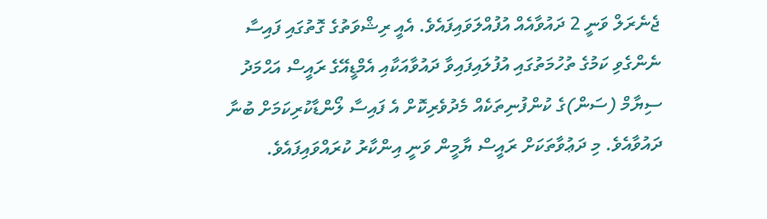ޖެނެރަލް ވަނީ 2 ދައުވާއެއް އުފުއްލަވައިފައެވެ. އެއީ ރިޝްވަތުގެ ގޮތުގައި ފައިސާ ނެންގެވި ކަމުގެ ތުހުމަތުގައި އުފުލައިފައިވާ ދައުވާއަކާއި އެމްޑީއޭގެ ރައީސް އަޙްމަދު ސިޔާމް (ސަން)ގެ ކުންފުނިތަކެއް މެދުވެރިކޮށް އެ ފައިސާ ލޯންޑާކުރިކަމަށް ބުނާ ދައުވާއެވެ. މި ދަޢުވާތަކަށް ރައީސް ޔާމީން ވަނީ އިންކާރު ކުރައްވައިފައެވެ.